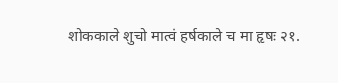शोककाले शुचो मात्वं हर्षकाले च मा हृषः २१.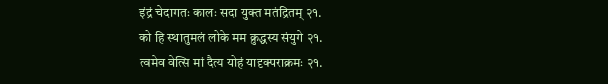इंद्रं चेदागतः कालः सदा युक्त मतंद्रितम् २१.
को हि स्थातुमलं लोके मम क्रुद्धस्य संयुगे २१.
त्वमेव वेत्सि मां दैत्य योहं यादृक्पराक्रमः २१.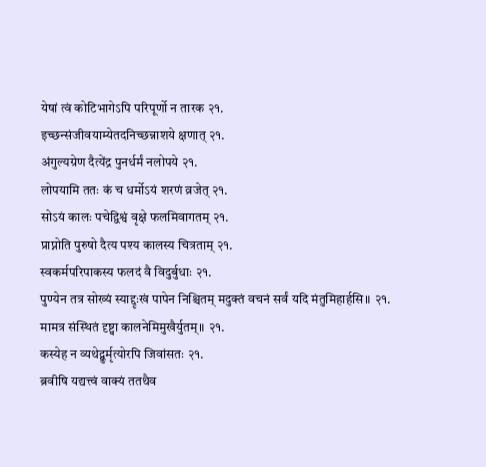येषां त्वं कोटिभागेऽपि परिपूर्णो न तारक २१.
इच्छन्संजीवयाम्येतदनिच्छन्नाशये क्षणात् २१.
अंगुल्यग्रेण दैत्येंद्र पुनर्धर्मं नलोपये २१.
लोपयामि ततः कं च धर्मोऽयं शरणं व्रजेत् २१.
सोऽयं कालः पचेद्विश्वं वृक्षे फलमिवागतम् २१.
प्राप्नोति पुरुषो दैत्य पश्य कालस्य चित्रताम् २१.
स्वकर्मपरिपाकस्य फलदं वै विदुर्बुधाः २१.
पुण्येन तत्र सोख्यं स्याद्दृःखं पापेन निश्चितम् मदुक्तं वचनं सर्वं यदि मंतुमिहार्हसि॥ २१.
मामत्र संस्थितं दृष्ट्वा कालनेमिमुखैर्युतम्॥ २१.
कस्येह न व्यथेद्बुर्मृत्योरपि जिवांसतः २१.
ब्रवीषि यद्यत्त्वं वाक्यं ततथैव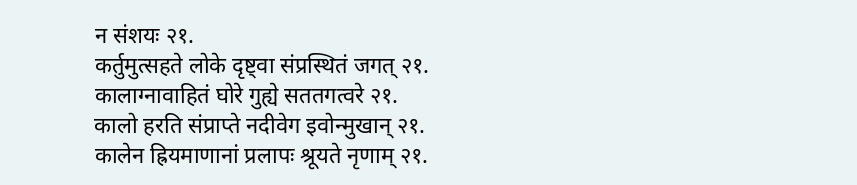न संशयः २१.
कर्तुमुत्सहते लोके दृष्ट्वा संप्रस्थितं जगत् २१.
कालाग्नावाहितं घोरे गुह्ये सततगत्वरे २१.
कालो हरति संप्राप्ते नदीवेग इवोन्मुखान् २१.
कालेन ह्रियमाणानां प्रलापः श्रूयते नृणाम् २१.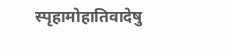स्पृहामोहातिवादेषु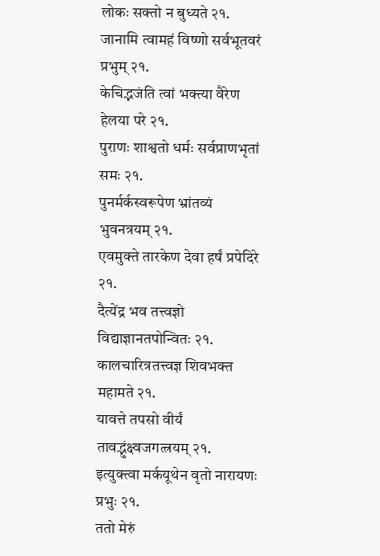लोकः सक्तो न बुध्यते २१.
जानामि त्वामहं विष्णो सर्वभूतवरं प्रभुम् २१.
केचिद्भजंति त्वां भक्त्या वैरेण हेलया परे २१.
पुराणः शाश्वतो धर्मः सर्वप्राणभृतां समः २१.
पुनर्मर्कस्वरूपेण भ्रांतव्यं भुवनत्रयम् २१.
एवमुक्ते तारकेण देवा हर्षं प्रपेदिरे २१.
दैत्येंद्र भव तत्त्वज्ञो विद्याज्ञानतपोन्वितः २१.
कालचारित्रतत्त्वज्ञ शिवभक्त महामते २१.
यावत्ते तपसो वीर्यं तावद्भुंक्ष्वजगत्त्रयम् २१.
इत्युक्त्वा मर्कयूथेन वृतो नारायणः प्रभुः २१.
ततो मेरुं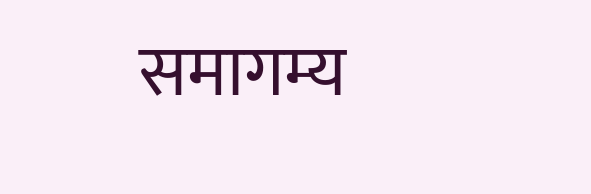समागम्य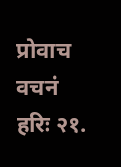प्रोवाच वचनं हरिः २१.